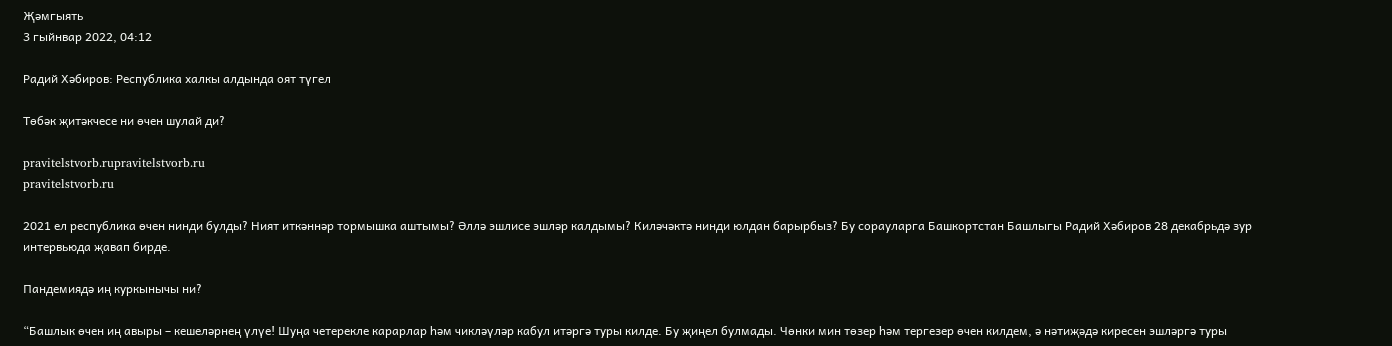Җәмгыять
3 гыйнвар 2022, 04:12

Радий Хәбиров: Республика халкы алдында оят түгел

Төбәк җитәкчесе ни өчен шулай ди?

pravitelstvorb.rupravitelstvorb.ru
pravitelstvorb.ru

2021 ел республика өчен нинди булды? Ният иткәннәр тормышка аштымы? Әллә эшлисе эшләр калдымы? Киләчәктә нинди юлдан барырбыз? Бу сорауларга Башкортстан Башлыгы Радий Хәбиров 28 декабрьдә зур интервьюда җавап бирде.

Пандемиядә иң куркынычы ни?

“Башлык өчен иң авыры – кешеләрнең үлүе! Шуңа четерекле карарлар һәм чикләүләр кабул итәргә туры килде. Бу җиңел булмады. Чөнки мин төзер һәм тергезер өчен килдем, ә нәтиҗәдә киресен эшләргә туры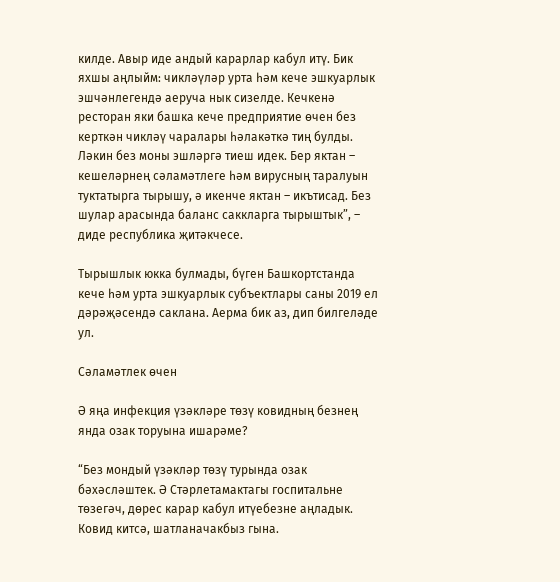килде. Авыр иде андый карарлар кабул итү. Бик яхшы аңлыйм: чикләүләр урта һәм кече эшкуарлык эшчәнлегендә аеруча нык сизелде. Кечкенә ресторан яки башка кече предприятие өчен без керткән чикләү чаралары һәлакәткә тиң булды. Ләкин без моны эшләргә тиеш идек. Бер яктан – кешеләрнең сәламәтлеге һәм вирусның таралуын туктатырга тырышу, ә икенче яктан – икътисад. Без шулар арасында баланс саккларга тырыштык”, – диде республика җитәкчесе.

Тырышлык юкка булмады, бүген Башкортстанда кече һәм урта эшкуарлык субъектлары саны 2019 ел дәрәҗәсендә саклана. Аерма бик аз, дип билгеләде ул.

Сәламәтлек өчен

Ә яңа инфекция үзәкләре төзү ковидның безнең янда озак торуына ишарәме?

“Без мондый үзәкләр төзү турында озак бәхәсләштек. Ә Стәрлетамактагы госпитальне төзегәч, дөрес карар кабул итүебезне аңладык. Ковид китсә, шатланачакбыз гына.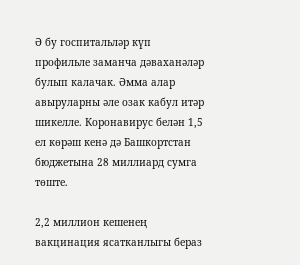Ә бу госпитальләр күп профильле заманча дәваханәләр булып калачак. Әмма алар авыруларны әле озак кабул итәр шикелле. Коронавирус белән 1,5 ел көрәш кенә дә Башкортстан бюджетына 28 миллиард сумга төште.

2,2 миллион кешенең вакцинация ясатканлыгы бераз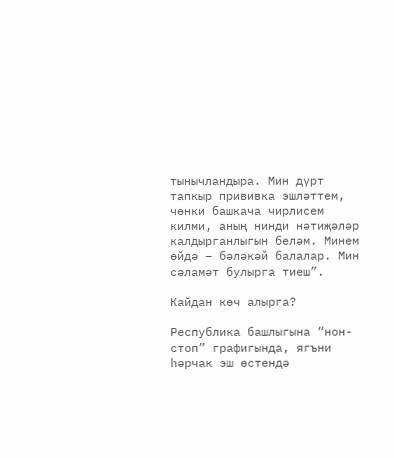тынычландыра. Мин дүрт тапкыр прививка эшләттем, чөнки башкача чирлисем килми, аның нинди нәтиҗәләр калдырганлыгын беләм. Минем өйдә – бәләкәй балалар. Мин сәламәт булырга тиеш”.

Кайдан көч алырга?

Республика башлыгына “нон-стоп” графигында, ягъни һәрчак эш өстендә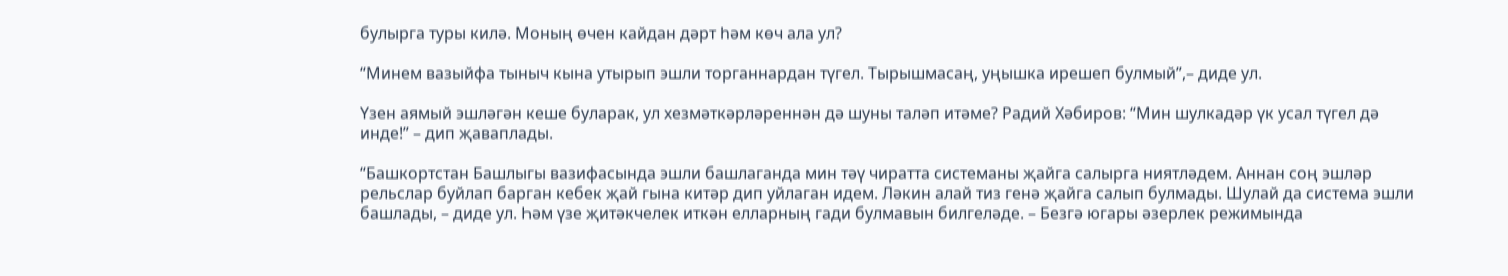булырга туры килә. Моның өчен кайдан дәрт һәм көч ала ул?

“Минем вазыйфа тыныч кына утырып эшли торганнардан түгел. Тырышмасаң, уңышка ирешеп булмый”,– диде ул.

Үзен аямый эшләгән кеше буларак, ул хезмәткәрләреннән дә шуны таләп итәме? Радий Хәбиров: “Мин шулкадәр үк усал түгел дә инде!” – дип җаваплады.

“Башкортстан Башлыгы вазифасында эшли башлаганда мин тәү чиратта системаны җайга салырга ниятләдем. Аннан соң эшләр рельслар буйлап барган кебек җай гына китәр дип уйлаган идем. Ләкин алай тиз генә җайга салып булмады. Шулай да система эшли башлады, – диде ул. Һәм үзе җитәкчелек иткән елларның гади булмавын билгеләде. – Безгә югары әзерлек режимында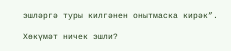эшләргә туры килгәнен онытмаска кирәк”.

Хөкүмәт ничек эшли?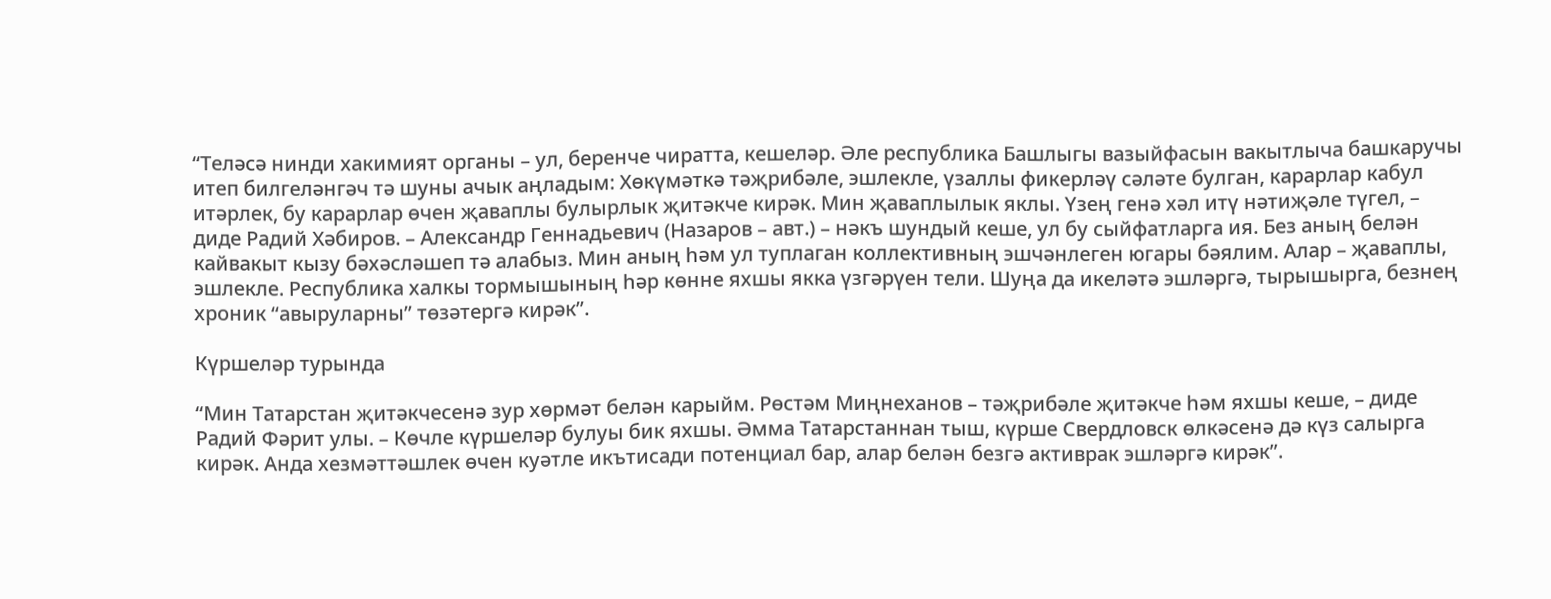“Теләсә нинди хакимият органы – ул, беренче чиратта, кешеләр. Әле республика Башлыгы вазыйфасын вакытлыча башкаручы итеп билгеләнгәч тә шуны ачык аңладым: Хөкүмәткә тәҗрибәле, эшлекле, үзаллы фикерләү сәләте булган, карарлар кабул итәрлек, бу карарлар өчен җаваплы булырлык җитәкче кирәк. Мин җаваплылык яклы. Үзең генә хәл итү нәтиҗәле түгел, – диде Радий Хәбиров. – Александр Геннадьевич (Назаров – авт.) – нәкъ шундый кеше, ул бу сыйфатларга ия. Без аның белән кайвакыт кызу бәхәсләшеп тә алабыз. Мин аның һәм ул туплаган коллективның эшчәнлеген югары бәялим. Алар – җаваплы, эшлекле. Республика халкы тормышының һәр көнне яхшы якка үзгәрүен тели. Шуңа да икеләтә эшләргә, тырышырга, безнең хроник “авыруларны” төзәтергә кирәк”.

Күршеләр турында

“Мин Татарстан җитәкчесенә зур хөрмәт белән карыйм. Рөстәм Миңнеханов – тәҗрибәле җитәкче һәм яхшы кеше, – диде Радий Фәрит улы. – Көчле күршеләр булуы бик яхшы. Әмма Татарстаннан тыш, күрше Свердловск өлкәсенә дә күз салырга кирәк. Анда хезмәттәшлек өчен куәтле икътисади потенциал бар, алар белән безгә активрак эшләргә кирәк”.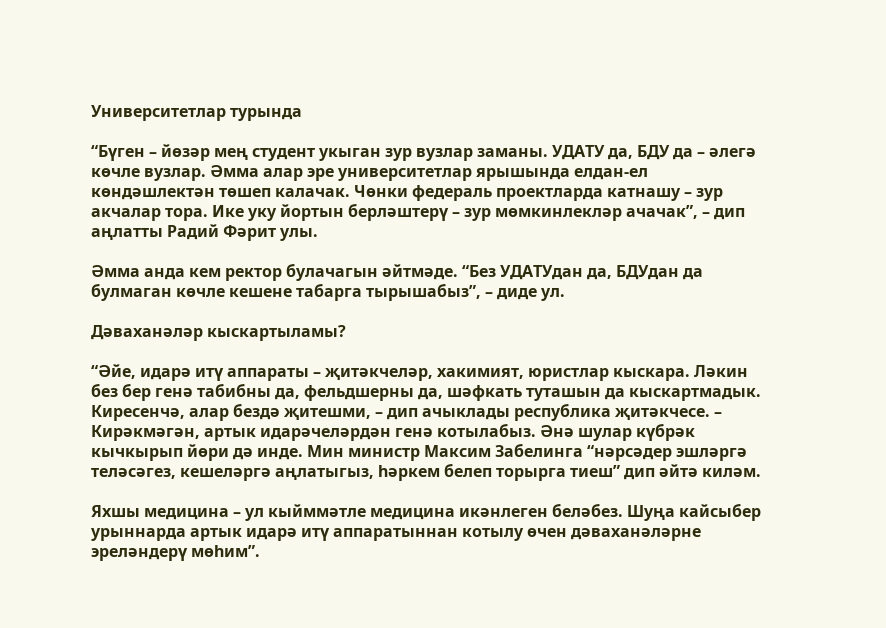Университетлар турында

“Бүген – йөзәр мең студент укыган зур вузлар заманы. УДАТУ да, БДУ да – әлегә көчле вузлар. Әмма алар эре университетлар ярышында елдан-ел көндәшлектән төшеп калачак. Чөнки федераль проектларда катнашу – зур акчалар тора. Ике уку йортын берләштерү – зур мөмкинлекләр ачачак”, – дип аңлатты Радий Фәрит улы.

Әмма анда кем ректор булачагын әйтмәде. “Без УДАТУдан да, БДУдан да булмаган көчле кешене табарга тырышабыз”, – диде ул.

Дәваханәләр кыскартыламы?

“Әйе, идарә итү аппараты – җитәкчеләр, хакимият, юристлар кыскара. Ләкин без бер генә табибны да, фельдшерны да, шәфкать туташын да кыскартмадык. Киресенчә, алар бездә җитешми, – дип ачыклады республика җитәкчесе. – Кирәкмәгән, артык идарәчеләрдән генә котылабыз. Әнә шулар күбрәк кычкырып йөри дә инде. Мин министр Максим Забелинга “нәрсәдер эшләргә теләсәгез, кешеләргә аңлатыгыз, һәркем белеп торырга тиеш” дип әйтә киләм.

Яхшы медицина – ул кыйммәтле медицина икәнлеген беләбез. Шуңа кайсыбер урыннарда артык идарә итү аппаратыннан котылу өчен дәваханәләрне эреләндерү мөһим”.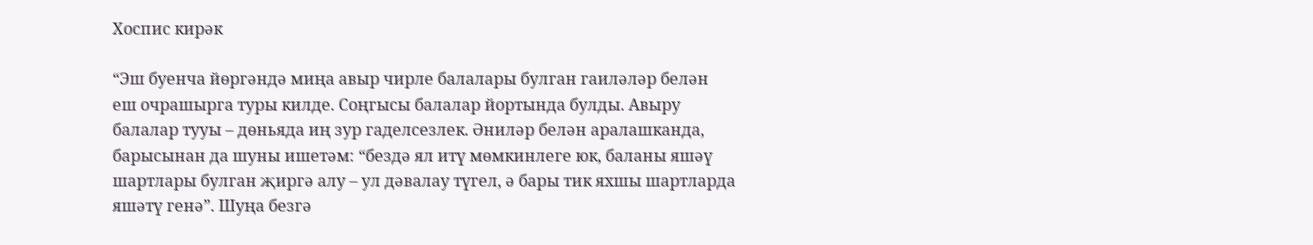Хоспис кирәк

“Эш буенча йөргәндә миңа авыр чирле балалары булган гаиләләр белән еш очрашырга туры килде. Соңгысы балалар йортында булды. Авыру балалар тууы – дөньяда иң зур гаделсезлек. Әниләр белән аралашканда, барысынан да шуны ишетәм: “бездә ял итү мөмкинлеге юк, баланы яшәү шартлары булган җиргә алу – ул дәвалау түгел, ә бары тик яхшы шартларда яшәтү генә”. Шуңа безгә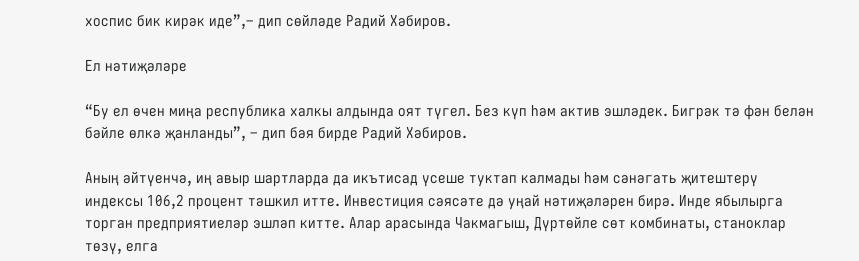хоспис бик кирәк иде”,– дип сөйләде Радий Хәбиров.

Ел нәтиҗәләре

“Бу ел өчен миңа республика халкы алдында оят түгел. Без күп һәм актив эшләдек. Бигрәк тә фән белән бәйле өлкә җанланды”, – дип бәя бирде Радий Хәбиров.

Аның әйтүенчә, иң авыр шартларда да икътисад үсеше туктап калмады һәм сәнәгать җитештерү индексы 106,2 процент тәшкил итте. Инвестиция сәясәте дә уңай нәтиҗәләрен бирә. Инде ябылырга торган предприятиеләр эшләп китте. Алар арасында Чакмагыш, Дүртөйле сөт комбинаты, станоклар төзү, елга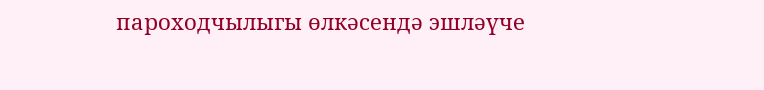пароходчылыгы өлкәсендә эшләүче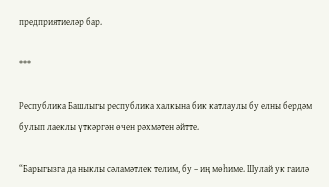предприятиеләр бар.

***

Республика Башлыгы республика халкына бик катлаулы бу елны бердәм булып лаеклы үткәргән өчен рәхмәтен әйтте.

“Барыгызга да ныклы сәламәтлек телим, бу – иң мөһиме. Шулай ук гаилә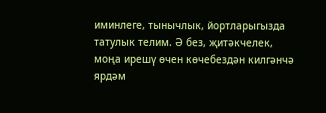иминлеге, тынычлык, йортларыгызда татулык телим. Ә без, җитәкчелек, моңа ирешү өчен көчебездән килгәнчә ярдәм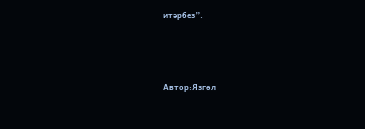итәрбез”.



Автор:Язгөл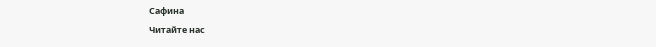Сафина
Читайте нас